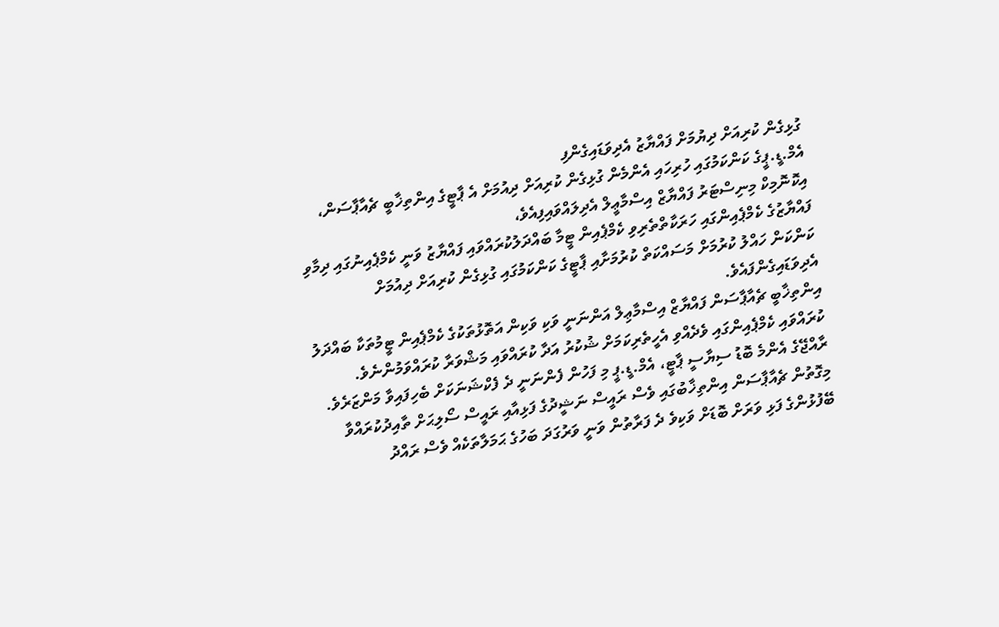ގުޅިގެން ކުރިއަށް ދިޔުމަށް ފައްޔާޒު އެދިވަޑައިގެންފި
އެމް.ޑީ.ޕީގެ ކަންކަމުގައި ހުރިހައި އެންމެން ގުޅިގެން ކުރިއަށް ދިއުމަށް އެ ޕާޓީގެ އިންތިޚާބީ ޗެއާޕާސަން، އިކޮނޮމިކް މިނިސްޓަރު ފައްޔާޒް އިސްމާޢީލް އެދިލައްވައިފިއެވެ،
ފައްޔާޒުގެ ކެމްޕެއިންގައި ހަރަކާތްތެރިވި ކެމްޕެއިން ޓީމާ ބައްދަލުކުރައްވައި ފައްޔާޒު ވަނީ ކެމްޕެއިނުގައި ދިމާވި ކަންކަން ހައްލު ކުރުމަށް މަސައްކަތް ކުރުމަށާއި ޕާޓީގެ ކަންކަމުގައި ގުޅިގެން ކުރިއަށް ދިއުމަށް އެދިވަޑައިގެންފައެވެ.
އިންތިޚާބީ ޗެއާޕާސަން ފައްޔާޒް އިސްމާޢިލް އަންނަނީ ވަކި ވަކިން އަތޮޅުތަކުގެ ކެމްޕެއިން ޓީމުތަކާ ބައްދަލު ކުރައްވައި ކެމްޕެއިންގައި ވެދެއްވި އެހީތެރިކަމަށް ޝުކުރު އަދާ ކުރައްވައި މަޝްވަރާ ކުރައްވަމުންނެވެ.
ރާއްޖޭގެ އެންމެ ބޮޑު ސިޔާސީ ޕާޓީ، އެމް.ޑީ.ޕީ މި ފަހުން ފެންނަނީ ދެ ފެކްޝަނަކަށް ބެހިފައިވާ މަންޒަރެވެ. މިގޮތުން ޗެއާޕާސަން އިންތިޚާބުގައި ވެސް ރައީސް ނަޝީދުގެ ފަޅިއާއި ރައީސް ސޯލިޙަށް ތާއިދުކުރައްވާ ބޭފުޅުންގެ ފަޅި ވަރަށް ބޮޑަށް ވަކިވެ ދެ ފަރާތުން ވަނީ ވަރުގަދަ ބަހުގެ ޙަމަލާތަކެއް ވެސް ރައްދު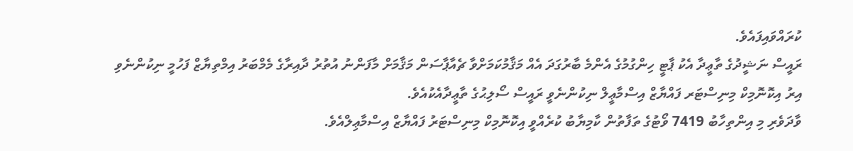ކުރައްވައިފައެވެ.
ރައީސް ނަޝީދުގެ ތާޢީދާ އެކު ޕާޓީ ހިންގުމުގެ އެންމެ ބާރުގަދަ އެއް މަޤާމުކަމަށްވާ ޗެއާޕާސަން މަޤާމަށް މާފަންނު އުތުރު ދާއިރާގެ މެމްބަރު އިމްތިޔާޒް ފަހުމީ ނިކުންނެވި އިރު އިކޮނޮމިކް މިނިސްޓަރ ފައްޔާޒް އިސްމާޢީލް ނިކުންނެވީ ރައީސް ސޯލިޙުގެ ތާޢީދާއެކުއެވެ.
ވާދަވެރި މި އިންތިހާބު 7419 ވޯޓުގެ ތަފާތުން ކާމިޔާބު ކުރެއްވީ އިކޮނޮމިކް މިނިސްޓަރު ފައްޔާޒް އިސްމާޢިލްއެވެ.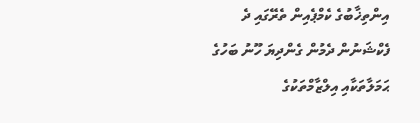އިންތިޚާބުގެ ކެމްޕެއިން ތެރޭގައި ދެ ފެކްޝަނުން ދެމުން ގެންދިޔަ ހޫނު ބަހުގެ ޙަމަލާތަކާއި އިލްޒާމްތަކުގެ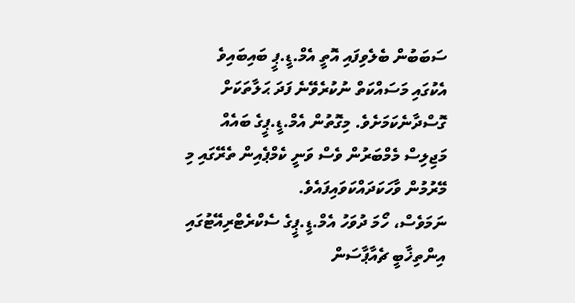ސަބަބުން ބެލެވިފައި އޮތީ އެމް.ޑީ.ޕީ ބައިބައިވެ އެކުގައި މަސައްކަތް ނުކުރެވޭނެ ފަދަ ޙަލާތަކަށް ގޮސްދާނެކަމަށެވެ. މިގޮތުން އެމް.ޑީ.ޕީގެ ބައެއް މަޖިލިސް މެމްބަރުން ވެސް ވަނީ ކެމްޕެއިން ތެރޭގައި މި މޭރުމުން ވާހަކަދައްކަވައިފައެވެ.
ނަމަވެސް، ހޯމަ ދުވަހު އެމް.ޑީ.ޕީގެ ސެކްރެޓްރިއޭޓުގައި އިންތިޚާބީ ޗެއާޕާސަން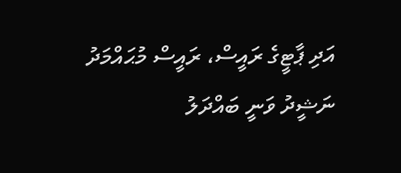އަދި ޕާޓީގެ ރައީސް، ރައީސް މުޙައްމަދު ނަޝީދު ވަނީ ބައްދަލު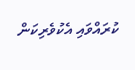ކުރައްވައި އެކުވެރިކަން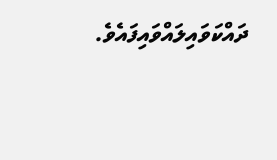ދައްކަވައިލައްވައިފައެވެ.